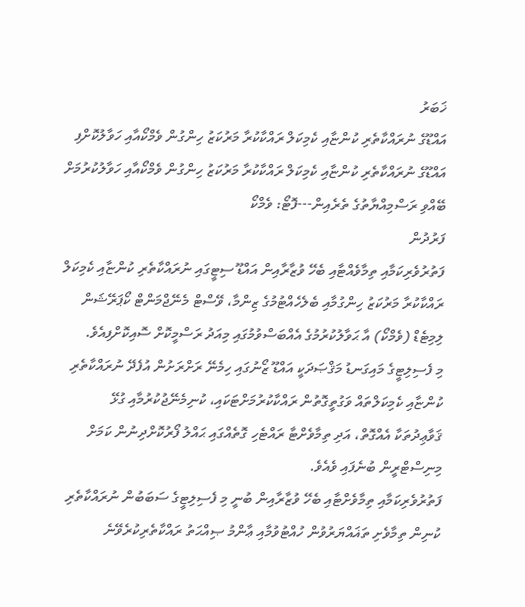ޚަބަރު
އައްޑޫގެ ނުރައްކާތެރި ކުންޏާއި ކެމިކަލް ރައްކާކުރާ މަރުކަޒު ހިންގުން ވެމްކޯއާއި ހަވާލުކޮށްފި
އައްޑޫގެ ނުރައްކާތެރި ކުންޏާއި ކެމިކަލް ރައްކާކުރާ މަރުކަޒު ހިންގުން ވެމްކޯއާއި ހަވާލުކުރުމަށް ބޭއްވި ރަސްމިއްޔާތުގެ ތެރެއިން---ފޮޓޯ: ވެމްކޯ
ފަރުދުން
ފަތުރުވެރިކަމާއި ތިމާވެއްޓާއި ބެހޭ ވުޒާރާއިން އައްޑޫ ސިޓީގައި ނުރައްކާތެރި ކުންޏާއި ކެމިކަލް ރައްކާކުރާ މަރުކަޒު ހިންގުމާއި ބެލެހެއްޓުމުގެ ޒިންމާ، ވޭސްޓް މެނޭޖްމަންޓް ކޯޕަރޭޝަން ލިމިޓެޑް (ވެމްކޯ) އާ ޙަވާލުކުރުމުގެ އެއްބަސްވުމުގައި މިއަދު ރަސްމީކޮށް ސޮއިކޮށްފިއެވެ.
މި ފެސިލިޓީގެ މައިގަނޑު މަޤްޞަދަކީ އައްޑޫ ޒޯނުގައި ހިމެނޭ ރަށްރަށުން އުފެދޭ ނުރައްކާތެރި ކުންޏާއި ކެމިކަލްތައް ވަގުތީގޮތުން ރައްކާކުރުމަށްޓަކައި، ކުނިމެނޭޖުކުރުމާއި ގުޅޭ ޤަވާޢިދުތަކާ އެއްގޮތް، އަދި ތިމާވެށްޓާ ރައްޓެހި ގޮތެއްގައި ޙައްލު ފޯރުކޮށްދިނުން ކަމަށް މިނިސްޓްރީން ބުނެފައި ވެއެވެ.
ފަތުރުވެރިކަމާއި ތިމާވެށްޓާއި ބެހޭ ވުޒާރާއިން ބުނީ މި ފެސިލިޓީގެ ސަބަބުން ނުރައްކާތެރި ކުނިން ތިމާވެށި ތަޣައްޔަރުވުން ހުއްޓުވުމާއި ޢާންމު ޞިއްޙަތު ރައްކާތެރިކުރެވޭނެ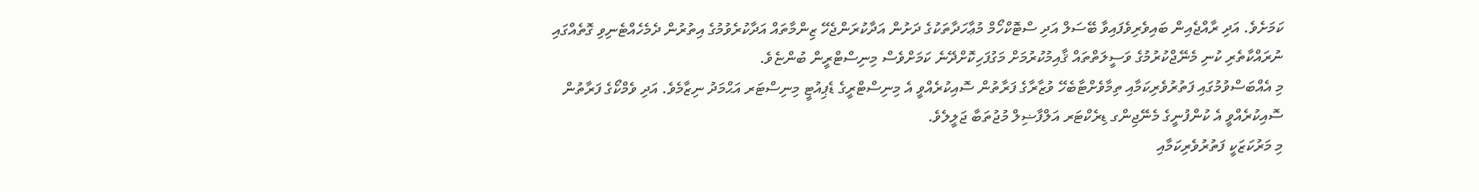ކަމަށެވެ. އަދި ރާއްޖެއިން ބައިވެރިވެފައިވާ ބޭސަލް އަދި ސްޓޮކްހޯމް މުޢާހަދާތަކުގެ ދަށުން އަދާކުރަންޖެހޭ ޒިންމާތައް އަދާކުރެވުމުގެ އިތުރުން ދެމެހެއްޓެނިވި ގޮތެއްގައި ނުރައްކާތެރި ކުނި މެނޭޖްކުރުމުގެ ވަސީލަތްތައް ޤާއިމުކުރުމަށް މަގުފަހިކޮށްދޭނެ ކަމަށްވެސް މިނިސްޓްރީން ބުންޏެވެ.
މި އެއްބަސްވުމުގައި ފަތުރުވެރިކަމާއި ތިމާވެށްޓާބެހޭ ވުޒާރާގެ ފަރާތުން ސޮއިކުރެއްވީ އެ މިނިސްޓްރީގެ ޑެޕިއުޓީ މިނިސްޓަރ އަޙްމަދު ނިޒާމެވެ. އަދި ވެމްކޯގެ ފަރާތުން ސޮއިކުރެއްވީ އެ ކުންފުނީގެ މެނޭޖިންގ ޑިރެކްޓަރ އަލްފާޟިލް މުޖުތަބާ ޖަލީލެވެ.
މި މަރުކަޒަކީ ފަތުރުވެރިކަމާއި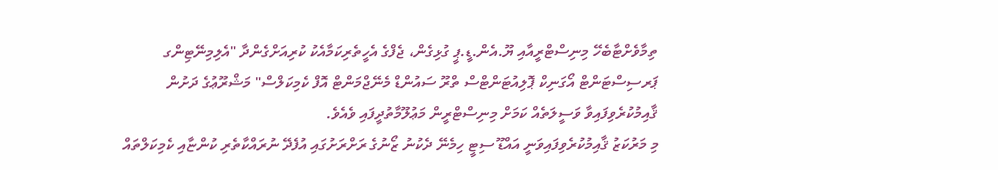ތިމާވެށްޓާބެހޭ މިނިސްޓްރީއާއި ޔޫ.އެން.ޑީ.ޕީ ގުޅިގެން، ޖެފްގެ އެހީތެރިކަމާއެކު ކުރިއަށްގެންދާ "އެލިމިނޭޓިންގ ޕަރސިސްޓަންޓް އޯގަނިކް ޕޮލިއުޓަންޓްސް ތްރޫ ސައުންޑް މެނޭޖްމަންޓް އޮފް ކެމިކަލްސް" މަޝްރޫޢުގެ ދަށުން ޤާއިމުކުރެވިފައިވާ ވަސީލަތެއް ކަމަށް މިނިސްޓްރީން މަޢުލޫމާތުދީފައި ވެއެވެ.
މި މަރުކަޒު ޤާއިމުކުރެވިފައިވަނީ އައްޑޫ ސިޓީ ހިމެނޭ ދެކުނު ޒޯނުގެ ރަށްރަށުގައި އުފެދޭ ނުރައްކާތެރި ކުންޏާއި ކެމިކަލްތައް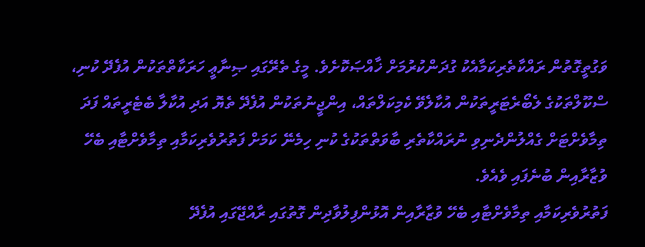ވަގުތީގޮތުން ރައްކާތެރިކަމާއެކު ގުދަންކުރުމަށް ޚާއްޞަކޮށެވެ. މީގެ ތެރޭގައި ޞިނާޢީ ހަރަކާތްތަކުން އުފެދޭ ކުނި، ސްކޫލްތަކުގެ ލެބޯރެޓަރީތަކުން އުކާލެވޭ ކެމިކަލްތައް، އިންޖީނުތަކުން އުފެދޭ ތެޔޮ އަދި އުކާލާ ބެޓެރީތައް ފަދަ ތިމާވެށްޓަށް ގެއްލުންދެނިވި ނުރައްކާތެރި ބާވަތްތަކުގެ ކުނި ހިމެނޭ ކަމަށް ފަތުރުވެރިކަމާއި ތިމާވެށްޓާއި ބެހޭ ވުޒާރާއިން ބުނެފައި ވެއެވެ.
ފަތުރުވެރިކަމާއި ތިމާވެށްޓާއި ބެހޭ ވުޒާރާއިން އޮޅުންފިލުވާދިން ގޮތުގައި ރާއްޖޭގައި އުފެދޭ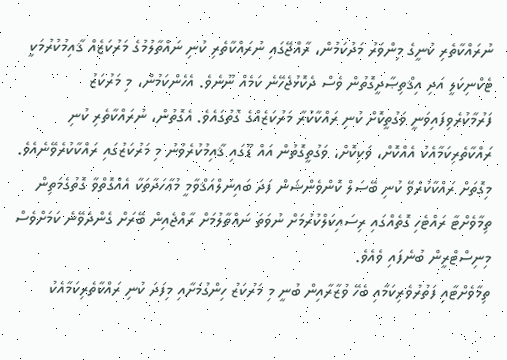ނުރައްކާތެރި ކުނީގެ މިންވަރު މަދުކަމުން، ރާއްޖޭގައި ނުރައްކާތެރި ކުނި ނައްތާލުމުގެ މަރުކަޒެއް ޤާއިމުކުރުމަކީ ޓެކްނިކަލީ އަދި އިޤްތިޞާދީގޮތުން ވެސް ދެކޮޅުޖެހޭނެ ކަމެއް ނޫނެވެ. އެހެންކަމުން، މި މަރުކަޒު ފަރުމާކުރެވިފައިވަނީ ވަގުތީކޮށް ކުނި ރައްކާކުރާ މަރުކަޒެއްގެ ގޮތުގައެވެ. އެގޮތުން، ނުރައްކާތެރި ކުނި ރައްކާތެރިކަމާއެކު އެއްކޮށް، ވަކިކޮށް، ވަގުތީގޮތުން އައް ޑޫގައި ޤާއިމުކުރެވުނު މި މަރުކަޒުގައި ރައްކާކުރެވޭނެއެވެ. މިގޮތަށް ރައްކާކުރެވޭ ކުނި ބޭސަލް ކޮންވެންޝަން ފަދަ ބައިނަލްއަޤްވާމީ މުޢާހަދާތަކާ އެއްގޮތްވާ ގޮތުގެމަތިން ތިމާވެށްޓާ ރައްޓެހި ގޮތެއްގައި ރިސައިކަލްކުރުމަށް ނުވަތަ ނައްތާލުމަށް ރާއްޖެއިން ބޭރަށް ގެންދެވޭނެ ކަމަށްވެސް މިނިސްޓްރީން ބުނެފައި ވެއެވެ.
ތިމާވެށްޓާއި ފަތުރުވެރިކަމާއި ބެހޭ ވުޒާރާއިން ބުނީ މި މަރުކަޒު ހިންގުމަށާއި މިފަދަ ކުނި ރައްކާތެރިކަމާއެކު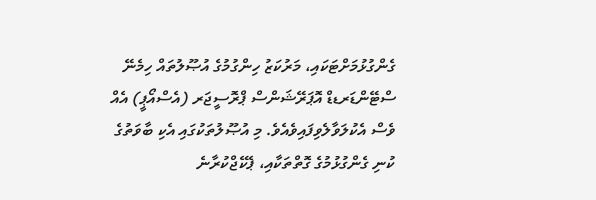ގެންގުޅުމަށްޓަކައި، މަރުކަޒު ހިންގުމުގެ އުޞޫލުތައް ހިމެނޭ ސްޓޭންޑަރޑޑް އޮޕަރޭޝަންސް ޕްރޮސީޖަރ (އެސްއޯޕީ) އެއް ވެސް އެކުލަވާލެވިފައިވެއެވެ. މި އުޞޫލުތަކުގައި އެކި ބާވަތުގެ ކުނި ގެންގުޅުމުގެ ގޮތްތަކާއި، ޕެކޭޖްކުރާނެ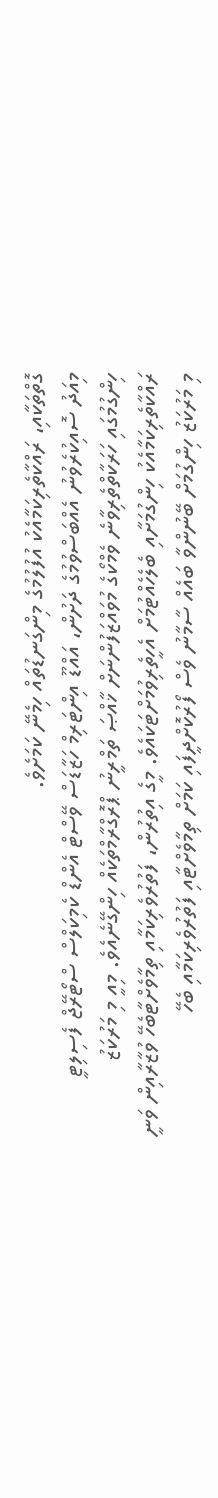ގޮތްތަކާއި، ރައްކާތެރިކަމާއެކު އުފުލުމުގެ މިންގަނޑުތައް ހިމެނޭ ކަމަށެވެ.
މިއަދު ސޮއިކުރެވުނު އެއްބަސްވުމުގެ ދަށުން، އައްޑޫ އިންޓަރިމް ހަޒާޑަސް ވޭސްޓް އެންޑް ކެމިކަލްސް ސްޓޯރޭޖް ފެސިލިޓީ ހިންގުމުގައި ހަރަކާތްތެރިވާނެ ވެމްކޯގެ މުވައްޒަފުންނަށް ޚާއްޞަ ތަމްރީނު ޕްރޮގްރާމްތަކެއް ހިންގޭނެއެވެ. މިއީ މި މަރުކަޒު ރައްކާތެރިކަމާއެކު ހިންގުމަށާއި ބެލެހެއްޓުމަށް އެހީތެރިވުމަށްޓަކައެވެ. މީގެ އިތުރުން، ފަތުރުވެރިކަމާއި ތިމާވެށްޓާބެހޭ ވުޒާރާއިން ވަނީ މި މަރުކަޒު ހިންގުމަށް ބޭނުންވާ ބައެއް ސާމާނު ވެސް ފޯރުކޮށްދީފައި ކަމަށް ތިމާވެށްޓާއި ފަތުރުވެރިކަމާއި ބެހޭ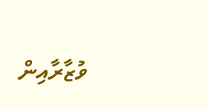ވުޒާރާއިން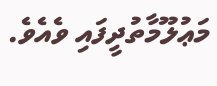މަޢުލޫމާތުދީފައި ވެއެވެ.